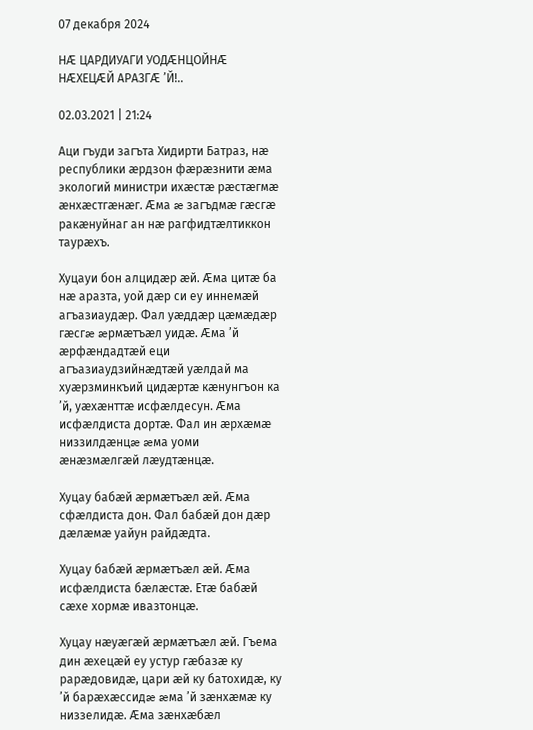07 декабря 2024

НÆ ЦАРДИУАГИ УОДÆНЦОЙНÆ НÆХЕЦÆЙ АРАЗГÆ ’Й!..

02.03.2021 | 21:24

Аци гъуди загъта Хидирти Батраз, нæ республики æрдзон фæрæзнити æма экологий министри ихæстæ рæстæгмæ æнхæстгæнæг. Æма æ загъдмæ гæсгæ ракæнуйнаг ан нæ рагфидтæлтиккон таурæхъ.

Хуцауи бон алцидæр æй. Æма цитæ ба нæ аразта, уой дæр си еу иннемæй агъазиаудæр. Фал уæддæр цæмæдæр гæсгæ æрмæтъæл уидæ. Æма ’й æрфæндадтæй еци агъазиаудзийнæдтæй уæлдай ма хуæрзминкъий цидæртæ кæнунгъон ка ’й, уæхæнттæ исфæлдесун. Æма исфæлдиста дортæ. Фал ин æрхæмæ низзилдæнцæ æма уоми æнæзмæлгæй лæудтæнцæ.

Хуцау бабæй æрмæтъæл æй. Æма сфæлдиста дон. Фал бабæй дон дæр дæлæмæ уайун райдæдта.

Хуцау бабæй æрмæтъæл æй. Æма исфæлдиста бæлæстæ. Етæ бабæй сæхе хормæ ивазтонцæ.

Хуцау нæуæгæй æрмæтъæл æй. Гъема дин æхецæй еу устур гæбазæ ку рарæдовидæ, цари æй ку батохидæ, ку ’й барæхæссидæ æма ’й зæнхæмæ ку низзелидæ. Æма зæнхæбæл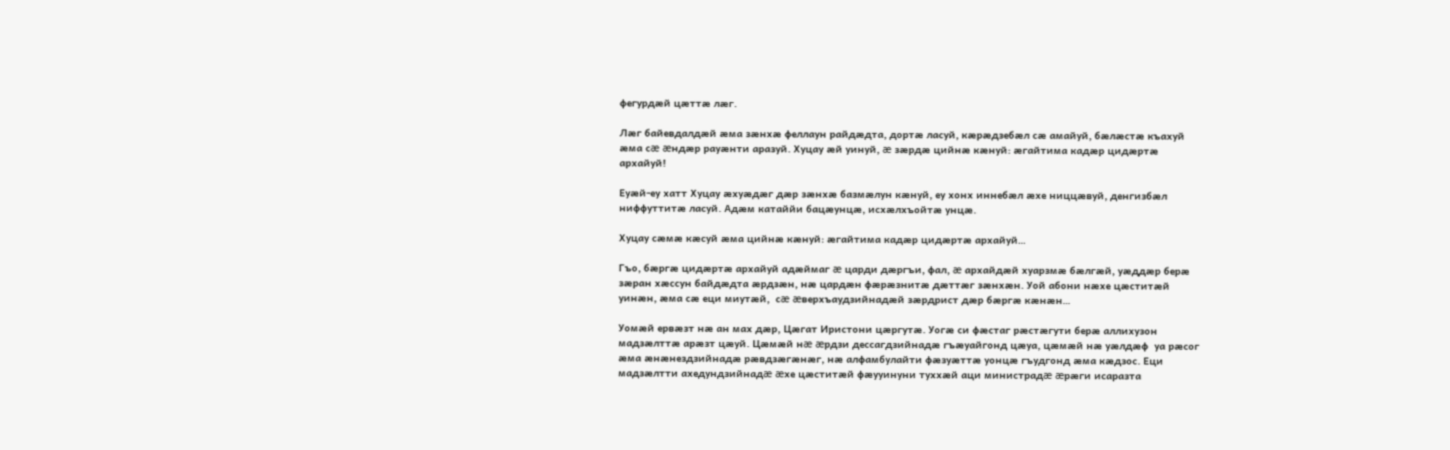фегурдæй цæттæ лæг.

Лæг байевдалдæй æма зæнхæ феллаун райдæдта, дортæ ласуй, кæрæдзебæл сæ амайуй, бæлæстæ къахуй æма сæ æндæр рауæнти аразуй. Хуцау æй уинуй, æ зæрдæ цийнæ кæнуй: æгайтима кадæр цидæртæ архайуй!

Еуæй-еу хатт Хуцау æхуæдæг дæр зæнхæ базмæлун кæнуй, еу хонх иннебæл æхе ниццæвуй, денгизбæл ниффуттитæ ласуй. Адæм катаййи бацæунцæ, исхæлхъойтæ унцæ.

Хуцау сæмæ кæсуй æма цийнæ кæнуй: æгайтима кадæр цидæртæ архайуй…

Гъо, бæргæ цидæртæ архайуй адæймаг æ царди дæргъи, фал, æ архайдæй хуарзмæ бæлгæй, уæддæр берæ зæран хæссун байдæдта æрдзæн, нæ цардæн фæрæзнитæ дæттæг зæнхæн. Уой абони нæхе цæститæй уинæн, æма сæ еци миутæй,  сæ æверхъаудзийнадæй зæрдрист дæр бæргæ кæнæн…

Уомæй ервæзт нæ ан мах дæр, Цæгат Иристони цæргутæ. Уогæ си фæстаг рæстæгути берæ аллихузон мадзæлттæ арæзт цæуй. Цæмæй нæ æрдзи дессагдзийнадæ гъæуайгонд цæуа, цæмæй нæ уæлдæф  уа рæсог æма æнæнездзийнадæ рæвдзæгæнæг, нæ алфамбулайти фæзуæттæ уонцæ гъудгонд æма кæдзос. Еци мадзæлтти ахедундзийнадæ æхе цæститæй фæууинуни туххæй аци министрадæ æрæги исаразта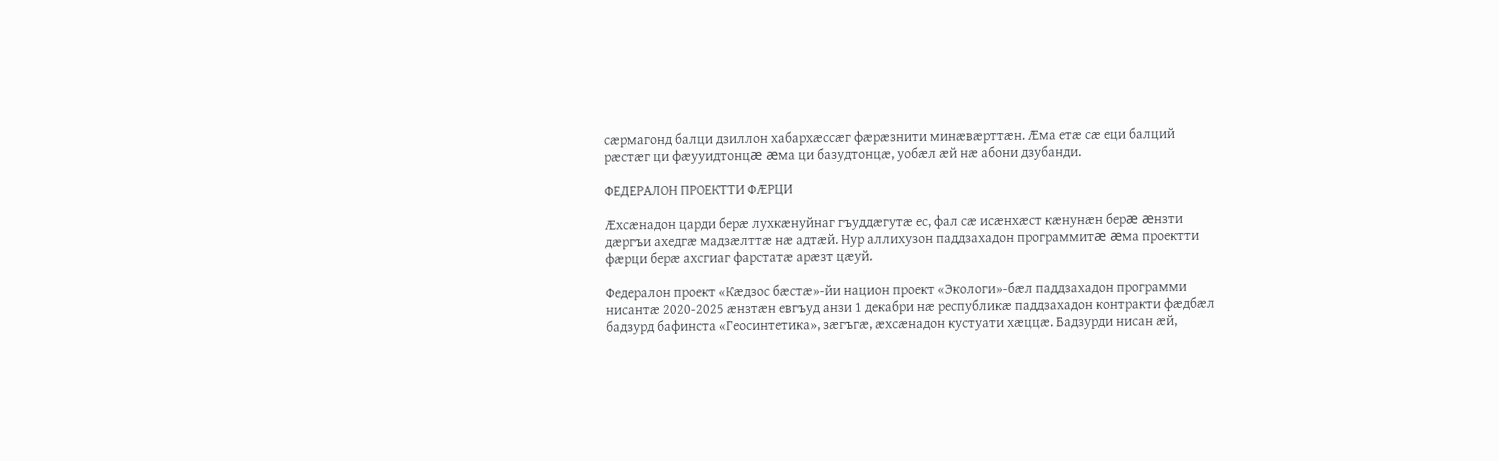сæрмагонд балци дзиллон хабархæссæг фæрæзнити минæвæрттæн. Æма етæ сæ еци балций рæстæг ци фæууидтонцæ æма ци базудтонцæ, уобæл æй нæ абони дзубанди.

ФЕДЕРАЛОН ПРОЕКТТИ ФÆРЦИ

Æхсæнадон царди берæ лухкæнуйнаг гъуддæгутæ ес, фал сæ исæнхæст кæнунæн берæ æнзти дæргъи ахедгæ мадзæлттæ нæ адтæй. Нур аллихузон паддзахадон программитæ æма проектти фæрци берæ ахсгиаг фарстатæ арæзт цæуй.

Федералон проект «Кæдзос бæстæ»-йи национ проект «Экологи»-бæл паддзахадон программи нисантæ 2020-2025 æнзтæн евгъуд анзи 1 декабри нæ республикæ паддзахадон контракти фæдбæл бадзурд бафинста «Геосинтетика», зæгъгæ, æхсæнадон кустуати хæццæ. Бадзурди нисан æй,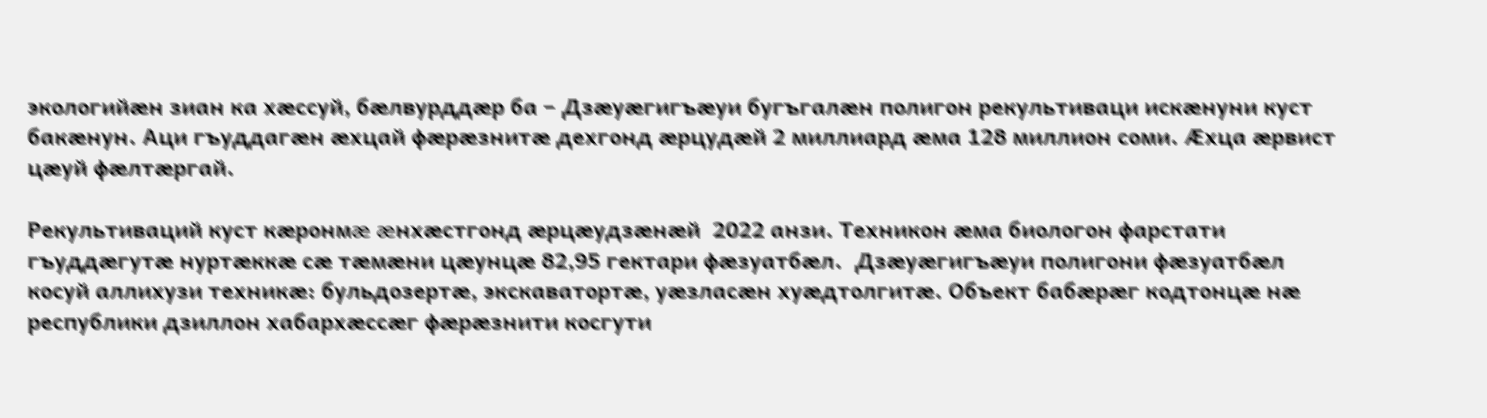экологийæн зиан ка хæссуй, бæлвурддæр ба – Дзæуæгигъæуи бугъгалæн полигон рекультиваци искæнуни куст бакæнун. Аци гъуддагæн æхцай фæрæзнитæ дехгонд æрцудæй 2 миллиард æма 128 миллион соми. Æхца æрвист цæуй фæлтæргай.

Рекультиваций куст кæронмæ æнхæстгонд æрцæудзæнæй  2022 анзи. Техникон æма биологон фарстати гъуддæгутæ нуртæккæ сæ тæмæни цæунцæ 82,95 гектари фæзуатбæл.  Дзæуæгигъæуи полигони фæзуатбæл косуй аллихузи техникæ: бульдозертæ, экскаватортæ, уæзласæн хуæдтолгитæ. Объект бабæрæг кодтонцæ нæ республики дзиллон хабархæссæг фæрæзнити косгути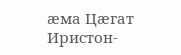æма Цæгат Иристон-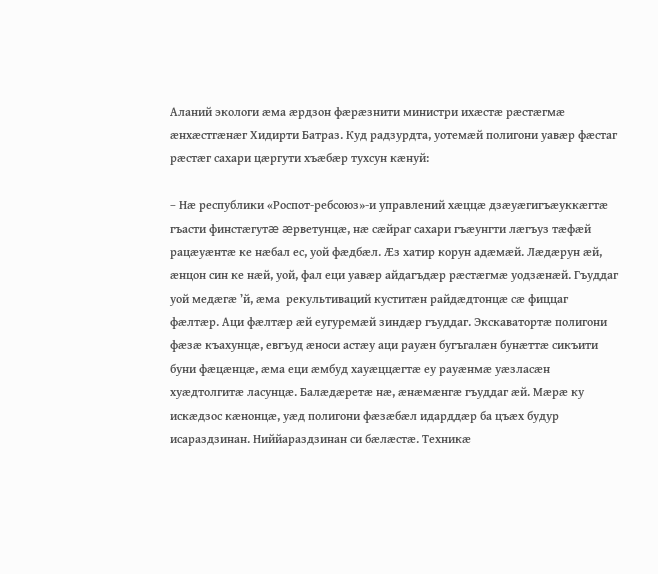Аланий экологи æма æрдзон фæрæзнити министри ихæстæ рæстæгмæ æнхæстгæнæг Хидирти Батраз. Куд радзурдта, уотемæй полигони уавæр фæстаг рæстæг сахари цæргути хъæбæр тухсун кæнуй:

– Нæ республики «Роспот-ребсоюз»-и управлений хæццæ дзæуæгигъæуккæгтæ гъасти финстæгутæ æрветунцæ, нæ сæйраг сахари гъæунгти лæгъуз тæфæй рацæуæнтæ ке нæбал ес, уой фæдбæл. Æз хатир корун адæмæй. Лæдæрун æй, æнцон син ке нæй, уой, фал еци уавæр айдагъдæр рæстæгмæ уодзæнæй. Гъуддаг уой медæгæ ’й, æма  рекультиваций куститæн райдæдтонцæ сæ фиццаг фæлтæр. Аци фæлтæр æй еугуремæй зиндæр гъуддаг. Экскаватортæ полигони фæзæ къахунцæ, евгъуд æноси астæу аци рауæн бугъгалæн бунæттæ сикъити буни фæцæнцæ, æма еци æмбуд хауæццæгтæ еу рауæнмæ уæзласæн хуæдтолгитæ ласунцæ. Балæдæретæ нæ, æнæмæнгæ гъуддаг æй. Мæрæ ку искæдзос кæнонцæ, уæд полигони фæзæбæл идарддæр ба цъæх будур исараздзинан. Ниййараздзинан си бæлæстæ. Техникæ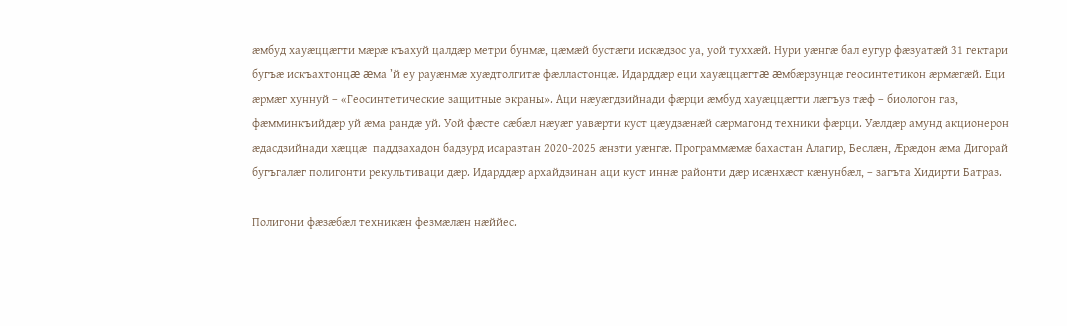æмбуд хауæццæгти мæрæ къахуй цалдæр метри бунмæ, цæмæй бустæги искæдзос уа, уой туххæй. Нури уæнгæ бал еугур фæзуатæй 31 гектари бугъæ искъахтонцæ æма ’й еу рауæнмæ хуæдтолгитæ фæлластонцæ. Идарддæр еци хауæццæгтæ æмбæрзунцæ геосинтетикон æрмæгæй. Еци æрмæг хуннуй – «Геосинтетические защитные экраны». Аци нæуæгдзийнади фæрци æмбуд хауæццæгти лæгъуз тæф – биологон газ, фæмминкъийдæр уй æма рандæ уй. Уой фæсте сæбæл нæуæг уавæрти куст цæудзæнæй сæрмагонд техники фæрци. Уæлдæр амунд акционерон æдасдзийнади хæццæ  паддзахадон бадзурд исаразтан 2020-2025 æнзти уæнгæ. Программæмæ бахастан Алагир, Беслæн, Æрæдон æма Дигорай бугъгалæг полигонти рекультиваци дæр. Идарддæр архайдзинан аци куст иннæ районти дæр исæнхæст кæнунбæл, – загъта Хидирти Батраз.

Полигони фæзæбæл техникæн фезмæлæн нæййес.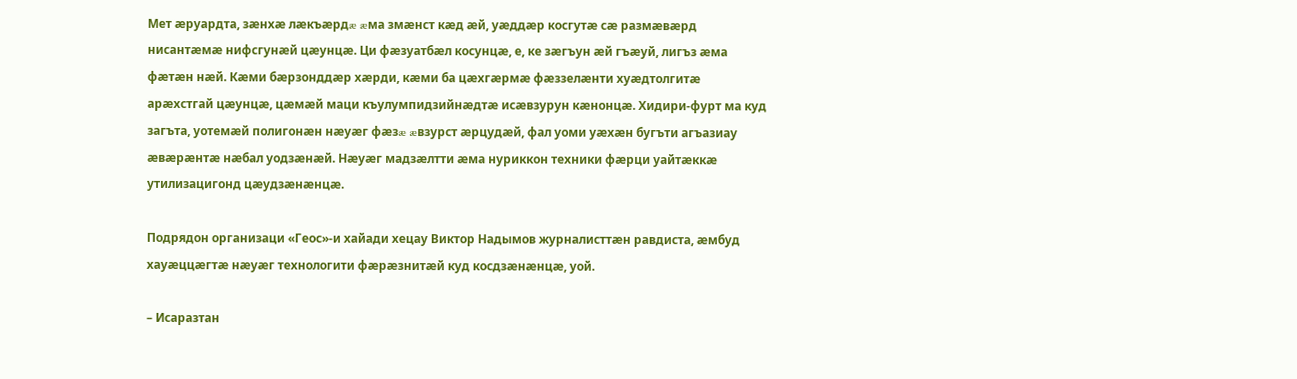Мет æруардта, зæнхæ лæкъæрдæ æма змæнст кæд æй, уæддæр косгутæ сæ размæвæрд нисантæмæ нифсгунæй цæунцæ. Ци фæзуатбæл косунцæ, е, ке зæгъун æй гъæуй, лигъз æма фæтæн нæй. Кæми бæрзонддæр хæрди, кæми ба цæхгæрмæ фæззелæнти хуæдтолгитæ арæхстгай цæунцæ, цæмæй маци къулумпидзийнæдтæ исæвзурун кæнонцæ. Хидири-фурт ма куд загъта, уотемæй полигонæн нæуæг фæзæ æвзурст æрцудæй, фал уоми уæхæн бугъти агъазиау  æвæрæнтæ нæбал уодзæнæй. Нæуæг мадзæлтти æма нуриккон техники фæрци уайтæккæ утилизацигонд цæудзæнæнцæ.

Подрядон организаци «Геос»-и хайади хецау Виктор Надымов журналисттæн равдиста, æмбуд хауæццæгтæ нæуæг технологити фæрæзнитæй куд косдзæнæнцæ, уой.

– Исаразтан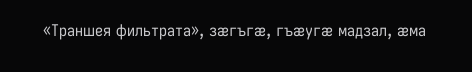«Траншея фильтрата», зæгъгæ, гъæугæ мадзал, æма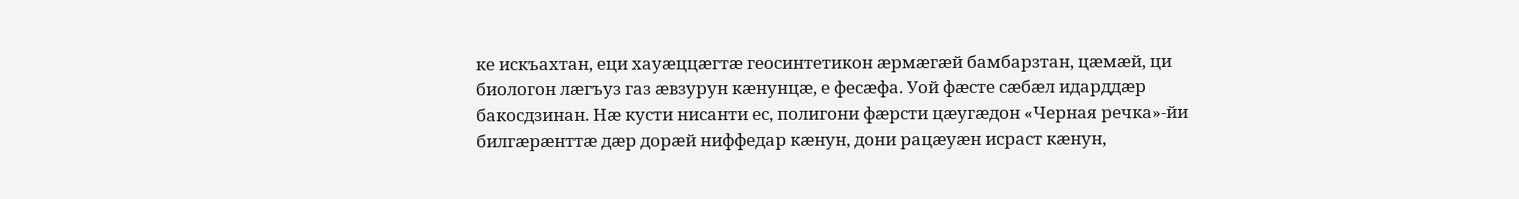ке искъахтан, еци хауæццæгтæ геосинтетикон æрмæгæй бамбарзтан, цæмæй, ци биологон лæгъуз газ æвзурун кæнунцæ, е фесæфа. Уой фæсте сæбæл идарддæр бакосдзинан. Нæ кусти нисанти ес, полигони фæрсти цæугæдон «Черная речка»-йи билгæрæнттæ дæр дорæй ниффедар кæнун, дони рацæуæн исраст кæнун,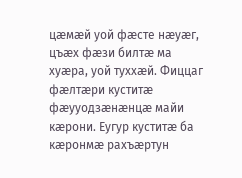цæмæй уой фæсте нæуæг, цъæх фæзи билтæ ма хуæра, уой туххæй. Фиццаг фæлтæри куститæ фæууодзæнæнцæ майи кæрони. Еугур куститæ ба кæронмæ рахъæртун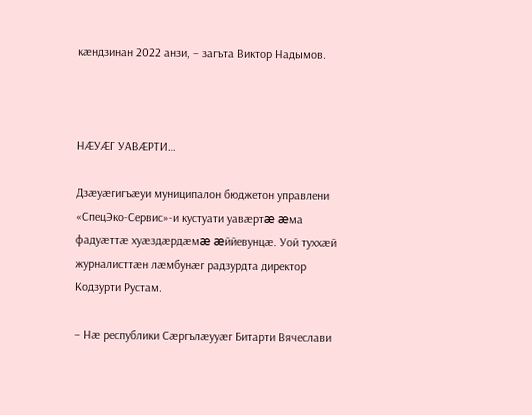кæндзинан 2022 анзи, – загъта Виктор Надымов.



НÆУÆГ УАВÆРТИ…

Дзæуæгигъæуи муниципалон бюджетон управлени «СпецЭко-Сервис»-и кустуати уавæртæ æма фадуæттæ хуæздæрдæмæ æййевунцæ. Уой туххæй журналисттæн лæмбунæг радзурдта директор Кодзурти Рустам.

– Нæ республики Сæргълæууæг Битарти Вячеслави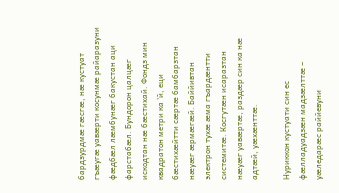бардзурдмæ гæсгæ, нæ кустуат гъæугæ уавæрти косунмæ райаразуни фæдбæл лæмбунæг бакустан аци фарстабæл. Бундорон цалцæг искодтан нæ бæстихай. Фондз мин квадратон метри ка ’й, еци бæстихæйтти сæртæ бамбарзтан нæуæг æрмæгæй. Баййивтан электрон тухæ æма гъардæнтти системитæ. Косгутæн исаразтан нæуæг уавæртæ, раздæр син ка нæ адтæй, уæхæнттæ.

Нуриккон кустуати син ес фæлладуадзæн мадзæлттæ – уæледарæс раййевуни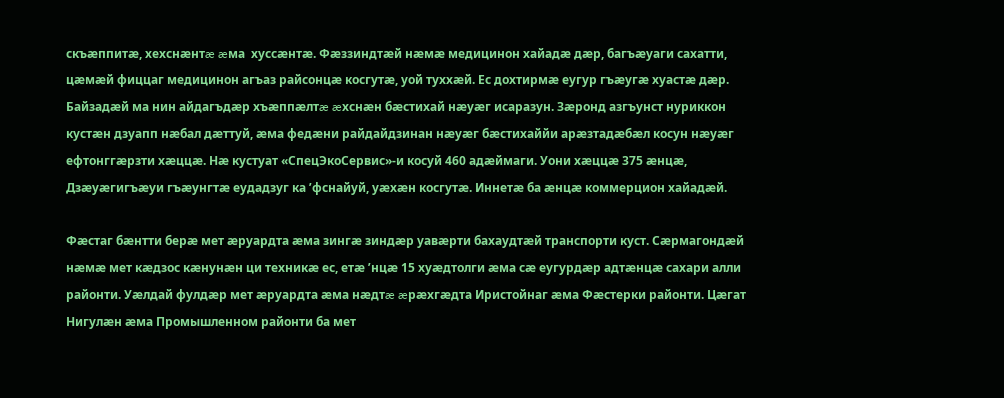скъæппитæ, хехснæнтæ æма  хуссæнтæ. Фæззиндтæй нæмæ медицинон хайадæ дæр, багъæуаги сахатти, цæмæй фиццаг медицинон агъаз райсонцæ косгутæ, уой туххæй. Ес дохтирмæ еугур гъæугæ хуастæ дæр. Байзадæй ма нин айдагъдæр хъæппæлтæ æхснæн бæстихай нæуæг исаразун. Зæронд азгъунст нуриккон кустæн дзуапп нæбал дæттуй, æма федæни райдайдзинан нæуæг бæстихаййи арæзтадæбæл косун нæуæг ефтонггæрзти хæццæ. Нæ кустуат «СпецЭкоСервис»-и косуй 460 адæймаги. Уони хæццæ 375 æнцæ, Дзæуæгигъæуи гъæунгтæ еудадзуг ка ’фснайуй, уæхæн косгутæ. Иннетæ ба æнцæ коммерцион хайадæй.

Фæстаг бæнтти берæ мет æруардта æма зингæ зиндæр уавæрти бахаудтæй транспорти куст. Сæрмагондæй нæмæ мет кæдзос кæнунæн ци техникæ ес, етæ ’нцæ 15 хуæдтолги æма сæ еугурдæр адтæнцæ сахари алли районти. Уæлдай фулдæр мет æруардта æма нæдтæ æрæхгæдта Иристойнаг æма Фæстерки районти. Цæгат Нигулæн æма Промышленном районти ба мет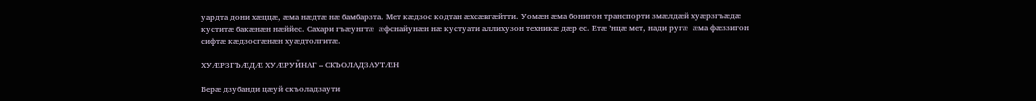уардта дони хæццæ, æма нæдтæ нæ бамбарзта. Мет кæдзос кодтан æхсæвгæйтти. Уомæн æма бонигон транспорти змæлдæй хуæрзгъæдæ куститæ бакæнæн нæййес. Сахари гъæунгтæ æфснайунæн нæ кустуати аллихузон техникæ дæр ес. Етæ ’нцæ мет, нади ругæ æма фæззигон сифтæ кæдзосгæнæн хуæдтолгитæ.

ХУÆРЗГЪÆДÆ ХУÆРУЙНАГ – СКЪОЛАДЗАУТÆН

Берæ дзубанди цæуй скъоладзаути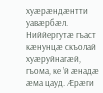хуæрæндæнтти уавæрбæл. Ниййергутæ гъаст кæнунцæ скъолай хуæруйнагæй, гъома, ке ’й æнадæ æма цауд. Æрæги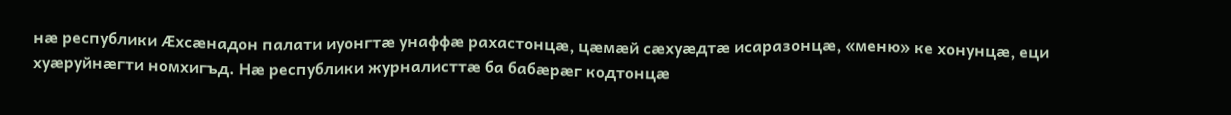нæ республики Æхсæнадон палати иуонгтæ унаффæ рахастонцæ, цæмæй сæхуæдтæ исаразонцæ, «меню» ке хонунцæ, еци хуæруйнæгти номхигъд. Нæ республики журналисттæ ба бабæрæг кодтонцæ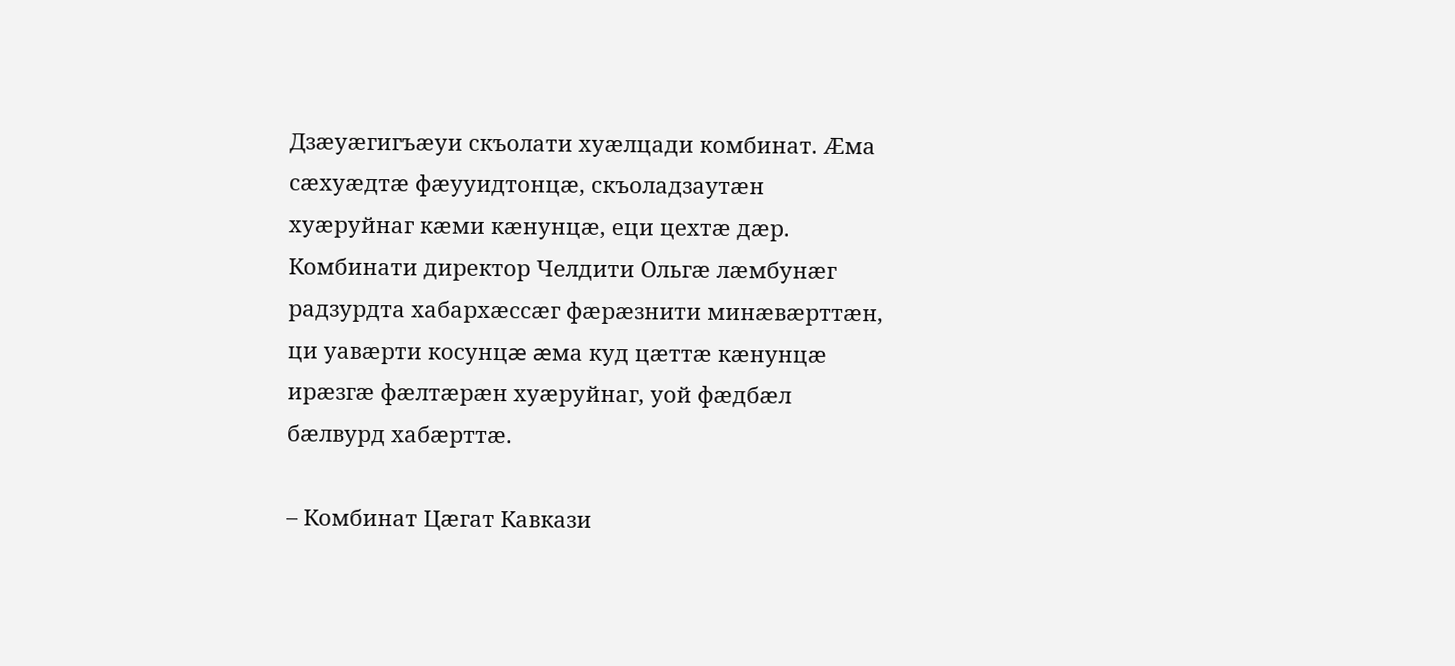Дзæуæгигъæуи скъолати хуæлцади комбинат. Æма сæхуæдтæ фæууидтонцæ, скъоладзаутæн хуæруйнаг кæми кæнунцæ, еци цехтæ дæр. Комбинати директор Челдити Ольгæ лæмбунæг радзурдта хабархæссæг фæрæзнити минæвæрттæн, ци уавæрти косунцæ æма куд цæттæ кæнунцæ ирæзгæ фæлтæрæн хуæруйнаг, уой фæдбæл бæлвурд хабæрттæ.

– Комбинат Цæгат Кавкази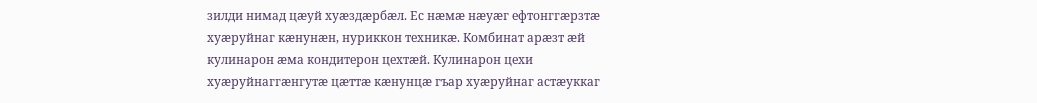зилди нимад цæуй хуæздæрбæл. Ес нæмæ нæуæг ефтонггæрзтæ хуæруйнаг кæнунæн, нуриккон техникæ. Комбинат арæзт æй кулинарон æма кондитерон цехтæй. Кулинарон цехи хуæруйнаггæнгутæ цæттæ кæнунцæ гъар хуæруйнаг астæуккаг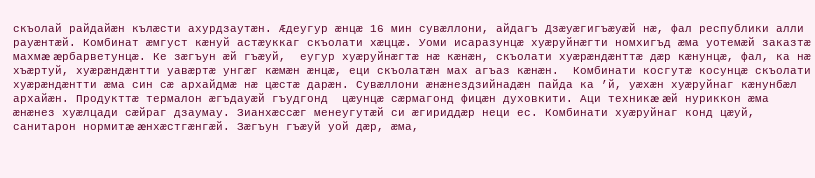скъолай райдайæн кълæсти ахурдзаутæн. Æдеугур æнцæ 16 мин сувæллони, айдагъ Дзæуæгигъæуæй нæ, фал республики алли рауæнтæй. Комбинат æмгуст кæнуй астæуккаг скъолати хæццæ. Уоми исаразунцæ хуæруйнæгти номхигъд æма уотемæй заказтæ махмæ æрбарветунцæ. Ке зæгъун æй гъæуй,  еугур хуæруйнæгтæ нæ кæнæн, скъолати хуæрæндæнттæ дæр кæнунцæ, фал, ка нæ хъæртуй, хуæрæндæнтти уавæртæ унгæг кæмæн æнцæ, еци скъолатæн мах агъаз кæнæн.  Комбинати косгутæ косунцæ скъолати хуæрæндæнтти æма син сæ архайдмæ нæ цæстæ дарæн. Сувæллони æнæнездзийнадæн пайда ка ’й, уæхæн хуæруйнаг кæнунбæл архайæн. Продукттæ термалон æгъдауæй гъудгонд  цæунцæ сæрмагонд фицæн духовкити. Аци техникæ æй нуриккон æма æнæнез хуæлцади сæйраг дзаумау. Зианхæссæг менеугутæй си æгириддæр неци ес. Комбинати хуæруйнаг конд цæуй, санитарон нормитæ æнхæстгæнгæй. Зæгъун гъæуй уой дæр, æма,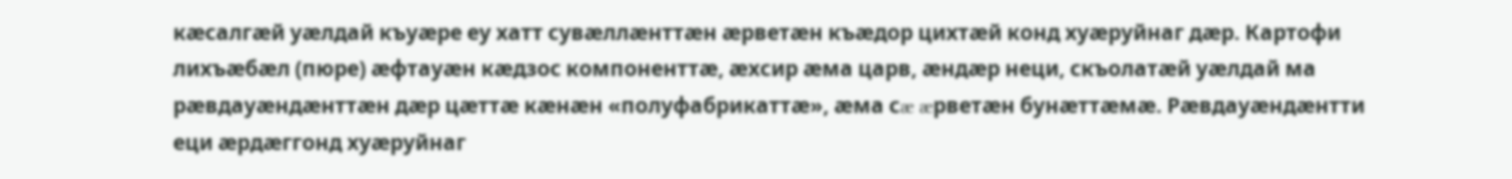кæсалгæй уæлдай къуæре еу хатт сувæллæнттæн æрветæн къæдор цихтæй конд хуæруйнаг дæр. Картофи  лихъæбæл (пюре) æфтауæн кæдзос компоненттæ, æхсир æма царв, æндæр неци, скъолатæй уæлдай ма рæвдауæндæнттæн дæр цæттæ кæнæн «полуфабрикаттæ», æма сæ æрветæн бунæттæмæ. Рæвдауæндæнтти еци æрдæггонд хуæруйнаг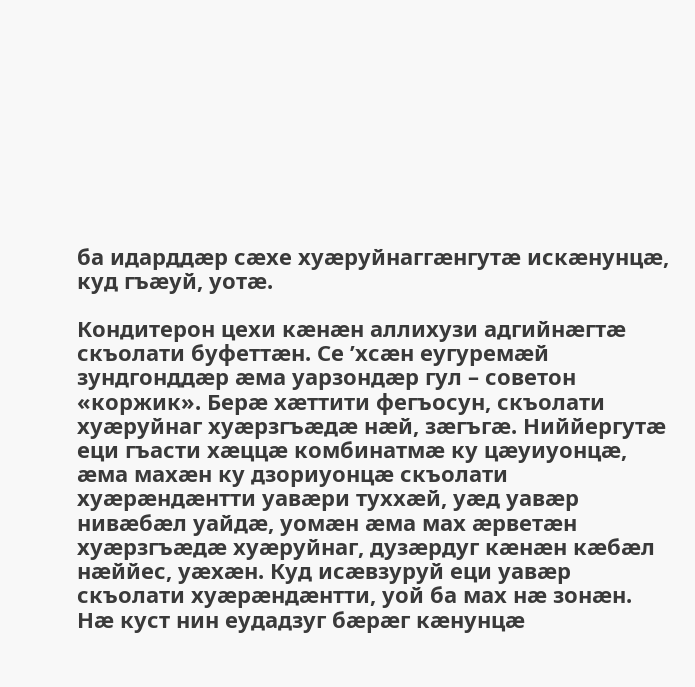ба идарддæр сæхе хуæруйнаггæнгутæ искæнунцæ, куд гъæуй, уотæ.

Кондитерон цехи кæнæн аллихузи адгийнæгтæ скъолати буфеттæн. Се ’хсæн еугуремæй зундгонддæр æма уарзондæр гул – советон «коржик». Берæ хæттити фегъосун, скъолати хуæруйнаг хуæрзгъæдæ нæй, зæгъгæ. Ниййергутæ еци гъасти хæццæ комбинатмæ ку цæуиуонцæ, æма махæн ку дзориуонцæ скъолати хуæрæндæнтти уавæри туххæй, уæд уавæр нивæбæл уайдæ, уомæн æма мах æрветæн хуæрзгъæдæ хуæруйнаг, дузæрдуг кæнæн кæбæл нæййес, уæхæн. Куд исæвзуруй еци уавæр скъолати хуæрæндæнтти, уой ба мах нæ зонæн. Нæ куст нин еудадзуг бæрæг кæнунцæ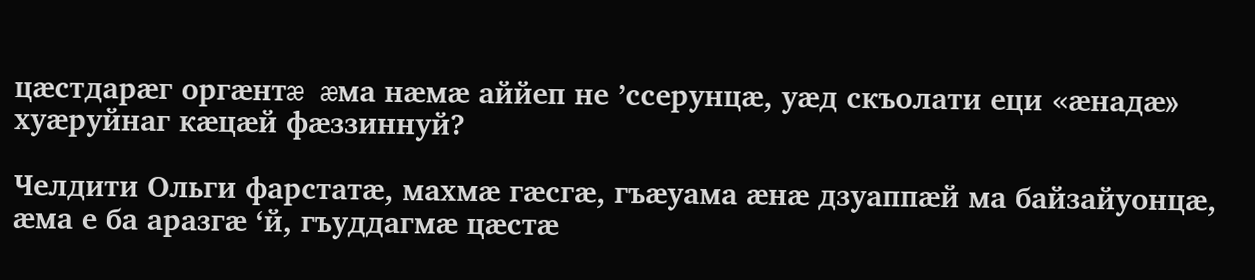цæстдарæг оргæнтæ æма нæмæ аййеп не ’ссерунцæ, уæд скъолати еци «æнадæ» хуæруйнаг кæцæй фæззиннуй?

Челдити Ольги фарстатæ, махмæ гæсгæ, гъæуама æнæ дзуаппæй ма байзайуонцæ, æма е ба аразгæ ‘й, гъуддагмæ цæстæ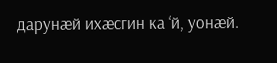дарунæй ихæсгин ка ‘й, уонæй.